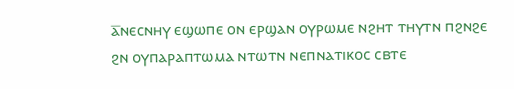ⲁ̅ⲛⲉⲥⲛⲏⲩ ⲉϣⲱⲡⲉ ⲟⲛ ⲉⲣϣⲁⲛ ⲟⲩⲣⲱⲙⲉ ⲛϩⲏⲧ ⲧⲏⲩⲧⲛ ⲡϩⲛϩⲉ ϩⲛ ⲟⲩⲡⲁⲣⲁⲡⲧⲱⲙⲁ ⲛⲧⲱⲧⲛ ⲛⲉⲡⲛⲁⲧⲓⲕⲟⲥ ⲥⲃⲧⲉ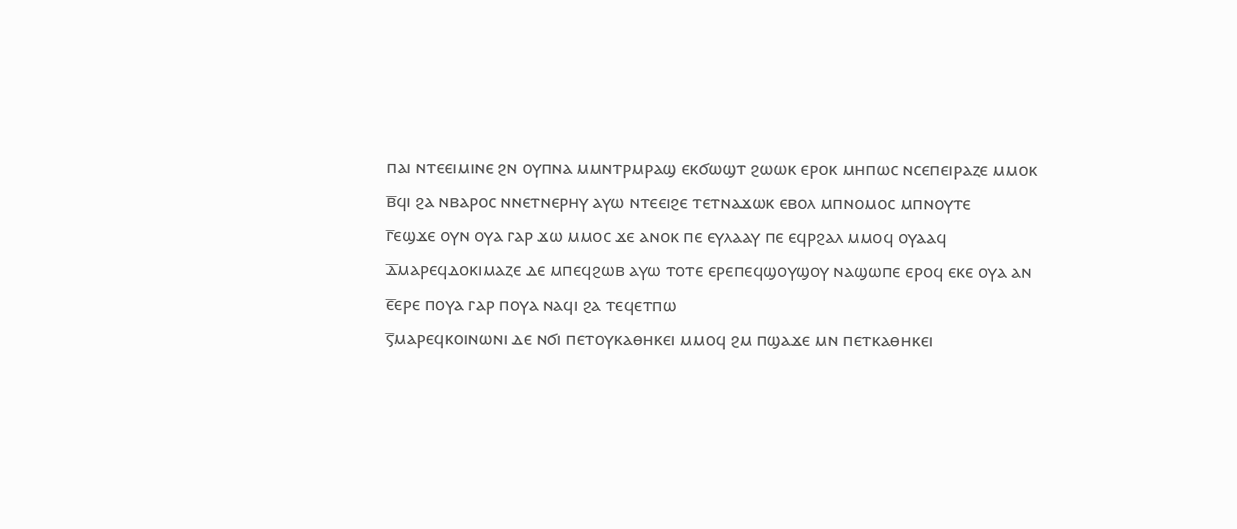ⲡⲁⲓ ⲛⲧⲉⲉⲓⲙⲓⲛⲉ ϩⲛ ⲟⲩⲡⲛⲁ ⲙⲙⲛⲧⲣⲙⲣⲁϣ ⲉⲕϭⲱϣⲧ ϩⲱⲱⲕ ⲉⲣⲟⲕ ⲙⲏⲡⲱⲥ ⲛⲥⲉⲡⲉⲓⲣⲁⲍⲉ ⲙⲙⲟⲕ
ⲃ̅ϥⲓ ϩⲁ ⲛⲃⲁⲣⲟⲥ ⲛⲛⲉⲧⲛⲉⲣⲏⲩ ⲁⲩⲱ ⲛⲧⲉⲉⲓϩⲉ ⲧⲉⲧⲛⲁϫⲱⲕ ⲉⲃⲟⲗ ⲙⲡⲛⲟⲙⲟⲥ ⲙⲡⲛⲟⲩⲧⲉ
ⲅ̅ⲉϣϫⲉ ⲟⲩⲛ ⲟⲩⲁ ⲅⲁⲣ ϫⲱ ⲙⲙⲟⲥ ϫⲉ ⲁⲛⲟⲕ ⲡⲉ ⲉⲩⲗⲁⲁⲩ ⲡⲉ ⲉϥⲣϩⲁⲗ ⲙⲙⲟϥ ⲟⲩⲁⲁϥ
ⲇ̅ⲙⲁⲣⲉϥⲇⲟⲕⲓⲙⲁⲍⲉ ⲇⲉ ⲙⲡⲉϥϩⲱⲃ ⲁⲩⲱ ⲧⲟⲧⲉ ⲉⲣⲉⲡⲉϥϣⲟⲩϣⲟⲩ ⲛⲁϣⲱⲡⲉ ⲉⲣⲟϥ ⲉⲕⲉ ⲟⲩⲁ ⲁⲛ
ⲉ̅ⲉⲣⲉ ⲡⲟⲩⲁ ⲅⲁⲣ ⲡⲟⲩⲁ ⲛⲁϥⲓ ϩⲁ ⲧⲉϥⲉⲧⲡⲱ
ⲋ̅ⲙⲁⲣⲉϥⲕⲟⲓⲛⲱⲛⲓ ⲇⲉ ⲛϭⲓ ⲡⲉⲧⲟⲩⲕⲁⲑⲏⲕⲉⲓ ⲙⲙⲟϥ ϩⲙ ⲡϣⲁϫⲉ ⲙⲛ ⲡⲉⲧⲕⲁⲑⲏⲕⲉⲓ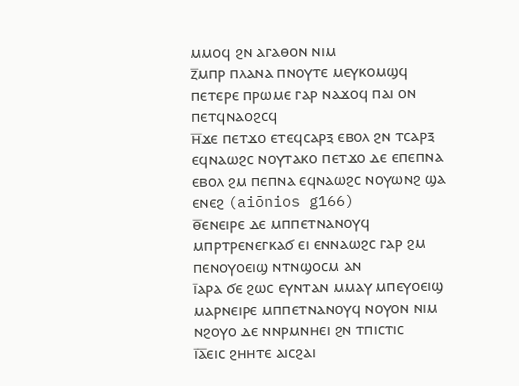ⲙⲙⲟϥ ϩⲛ ⲁⲅⲁⲑⲟⲛ ⲛⲓⲙ
ⲍ̅ⲙⲡⲣ ⲡⲗⲁⲛⲁ ⲡⲛⲟⲩⲧⲉ ⲙⲉⲩⲕⲟⲙϣϥ ⲡⲉⲧⲉⲣⲉ ⲡⲣⲱⲙⲉ ⲅⲁⲣ ⲛⲁϫⲟϥ ⲡⲁⲓ ⲟⲛ ⲡⲉⲧϥⲛⲁⲟϩⲥϥ
ⲏ̅ϫⲉ ⲡⲉⲧϫⲟ ⲉⲧⲉϥⲥⲁⲣⲝ ⲉⲃⲟⲗ ϩⲛ ⲧⲥⲁⲣⲝ ⲉϥⲛⲁⲱϩⲥ ⲛⲟⲩⲧⲁⲕⲟ ⲡⲉⲧϫⲟ ⲇⲉ ⲉⲡⲉⲡⲛⲁ ⲉⲃⲟⲗ ϩⲙ ⲡⲉⲡⲛⲁ ⲉϥⲛⲁⲱϩⲥ ⲛⲟⲩⲱⲛϩ ϣⲁ ⲉⲛⲉϩ (aiōnios g166)
ⲑ̅ⲉⲛⲉⲓⲣⲉ ⲇⲉ ⲙⲡⲡⲉⲧⲛⲁⲛⲟⲩϥ ⲙⲡⲣⲧⲣⲉⲛⲉⲅⲕⲁϭ ⲉⲓ ⲉⲛⲛⲁⲱϩⲥ ⲅⲁⲣ ϩⲙ ⲡⲉⲛⲟⲩⲟⲉⲓϣ ⲛⲧⲛϣⲟⲥⲙ ⲁⲛ
ⲓ̅ⲁⲣⲁ ϭⲉ ϩⲱⲥ ⲉⲩⲛⲧⲁⲛ ⲙⲙⲁⲩ ⲙⲡⲉⲩⲟⲉⲓϣ ⲙⲁⲣⲛⲉⲓⲣⲉ ⲙⲡⲡⲉⲧⲛⲁⲛⲟⲩϥ ⲛⲟⲩⲟⲛ ⲛⲓⲙ ⲛϩⲟⲩⲟ ⲇⲉ ⲛⲛⲣⲙⲛⲏⲉⲓ ϩⲛ ⲧⲡⲓⲥⲧⲓⲥ
ⲓ̅ⲁ̅ⲉⲓⲥ ϩⲏⲏⲧⲉ ⲁⲓⲥϩⲁⲓ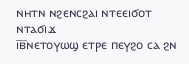ⲛⲏⲧⲛ ⲛϩⲉⲛⲥϩⲁⲓ ⲛⲧⲉⲉⲓϭⲟⲧ ⲛⲧⲁϭⲓϫ
ⲓ̅ⲃ̅ⲛⲉⲧⲟⲩⲱϣ ⲉⲧⲣⲉ ⲡⲉⲩϩⲟ ⲥⲁ ϩⲛ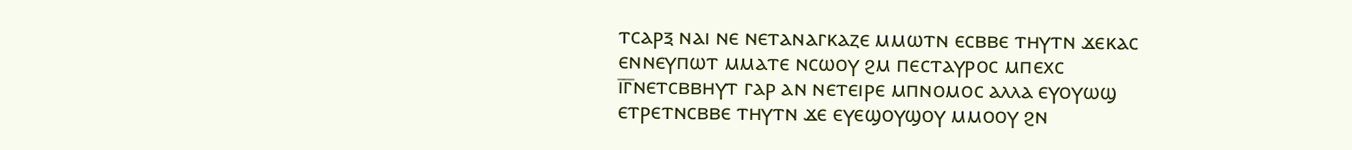ⲧⲥⲁⲣⲝ ⲛⲁⲓ ⲛⲉ ⲛⲉⲧⲁⲛⲁⲅⲕⲁⲍⲉ ⲙⲙⲱⲧⲛ ⲉⲥⲃⲃⲉ ⲧⲏⲩⲧⲛ ϫⲉⲕⲁⲥ ⲉⲛⲛⲉⲩⲡⲱⲧ ⲙⲙⲁⲧⲉ ⲛⲥⲱⲟⲩ ϩⲙ ⲡⲉⲥⲧⲁⲩⲣⲟⲥ ⲙⲡⲉⲭⲥ
ⲓ̅ⲅ̅ⲛⲉⲧⲥⲃⲃⲏⲩⲧ ⲅⲁⲣ ⲁⲛ ⲛⲉⲧⲉⲓⲣⲉ ⲙⲡⲛⲟⲙⲟⲥ ⲁⲗⲗⲁ ⲉⲩⲟⲩⲱϣ ⲉⲧⲣⲉⲧⲛⲥⲃⲃⲉ ⲧⲏⲩⲧⲛ ϫⲉ ⲉⲩⲉϣⲟⲩϣⲟⲩ ⲙⲙⲟⲟⲩ ϩⲛ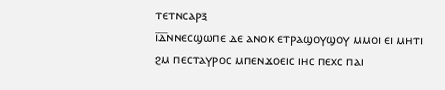ⲧⲉⲧⲛⲥⲁⲣⲝ
ⲓ̅ⲇ̅ⲛⲛⲉⲥϣⲱⲡⲉ ⲇⲉ ⲁⲛⲟⲕ ⲉⲧⲣⲁϣⲟⲩϣⲟⲩ ⲙⲙⲟⲓ ⲉⲓ ⲙⲏⲧⲓ ϩⲙ ⲡⲉⲥⲧⲁⲩⲣⲟⲥ ⲙⲡⲉⲛϫⲟⲉⲓⲥ ⲓⲏⲥ ⲡⲉⲭⲥ ⲡⲁⲓ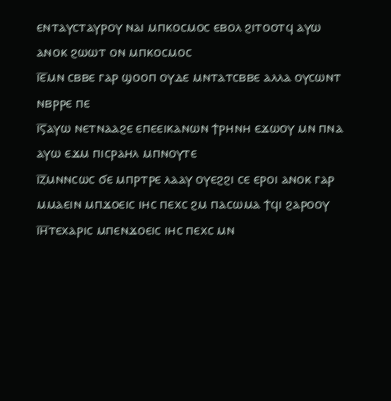ⲉⲛⲧⲁⲩⲥⲧⲁⲩⲣⲟⲩ ⲛⲁⲓ ⲙⲡⲕⲟⲥⲙⲟⲥ ⲉⲃⲟⲗ ϩⲓⲧⲟⲟⲧϥ ⲁⲩⲱ ⲁⲛⲟⲕ ϩⲱⲱⲧ ⲟⲛ ⲙⲡⲕⲟⲥⲙⲟⲥ
ⲓ̅ⲉ̅ⲙⲛ ⲥⲃⲃⲉ ⲅⲁⲣ ϣⲟⲟⲡ ⲟⲩⲇⲉ ⲙⲛⲧⲁⲧⲥⲃⲃⲉ ⲁⲗⲗⲁ ⲟⲩⲥⲱⲛⲧ ⲛⲃⲣⲣⲉ ⲡⲉ
ⲓ̅ⲋ̅ⲁⲩⲱ ⲛⲉⲧⲛⲁⲁϩⲉ ⲉⲡⲉⲉⲓⲕⲁⲛⲱⲛ ϯⲣⲏⲛⲏ ⲉϫⲱⲟⲩ ⲙⲛ ⲡⲛⲁ ⲁⲩⲱ ⲉϫⲙ ⲡⲓⲥⲣⲁⲏⲗ ⲙⲡⲛⲟⲩⲧⲉ
ⲓ̅ⲍ̅ⲙⲛⲛⲥⲱⲥ ϭⲉ ⲙⲡⲣⲧⲣⲉ ⲗⲁⲁⲩ ⲟⲩⲉϩϩⲓ ⲥⲉ ⲉⲣⲟⲓ ⲁⲛⲟⲕ ⲅⲁⲣ ⲙⲙⲁⲉⲓⲛ ⲙⲡϫⲟⲉⲓⲥ ⲓⲏⲥ ⲡⲉⲭⲥ ϩⲙ ⲡⲁⲥⲱⲙⲁ ϯϥⲓ ϩⲁⲣⲟⲟⲩ
ⲓ̅ⲏ̅ⲧⲉⲭⲁⲣⲓⲥ ⲙⲡⲉⲛϫⲟⲉⲓⲥ ⲓⲏⲥ ⲡⲉⲭⲥ ⲙⲛ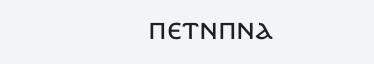ⲡⲉⲧⲛⲡⲛⲁ